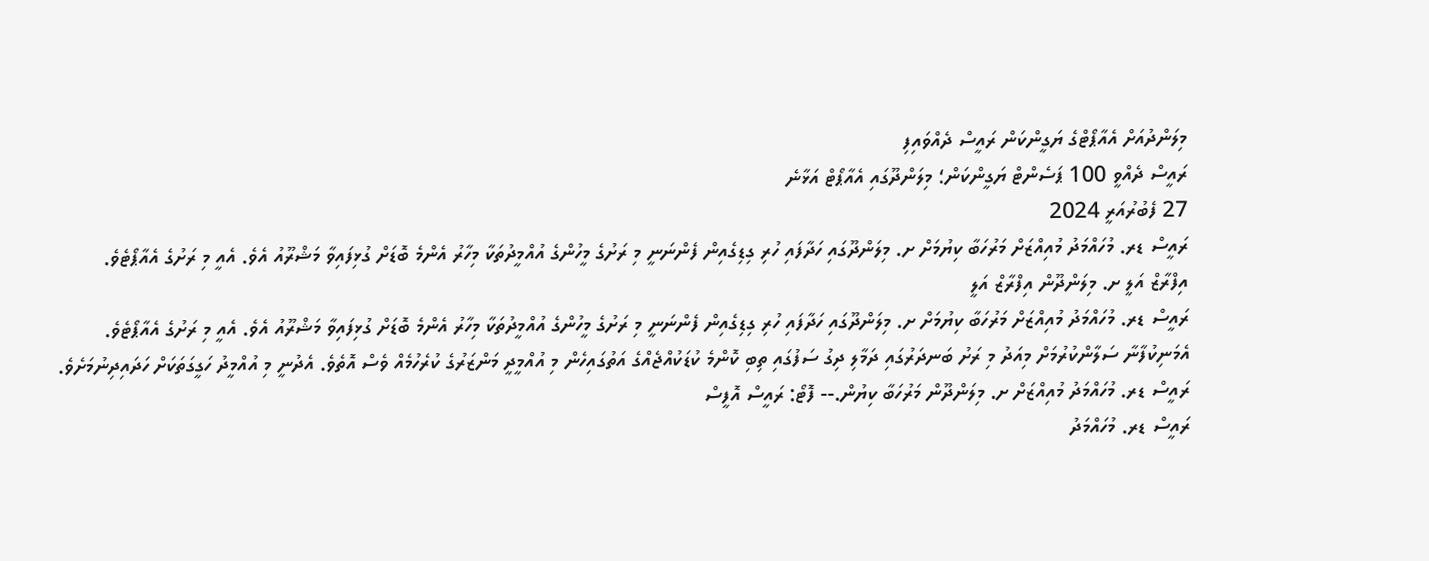މިލަންދުއަށް އެއާޕޯޓްގެ ޔަގީންކަން ރައީސް ދެއްވައިފި
ރައީސް ދެއްވީ 100 ޕަސެންޓް ޔަގީންކަން؛ މިލަންދޫގައި އެއާޕޯޓް އަޅާނެ
27 ފެބުރުއަރީ 2024
ރައީސް ޑރ. މުހައްމަދު މުއިއްޒަށް މަރުހަބާ ކިޔުމަށް ށ. މިލަންދޫގައި ހަދާފައި ހުރި ގިޑިގެއިން ފެންނަނީ މި ރަށުގެ މީހުންގެ އުއްމީދުތަކާ މިހާރު އެންމެ ބޮޑަށް ގުޅިފައިވާ މަޝްރޫއު އެވެ. އެއީ މި ރަށުގެ އެއާޕޯޓެވެ.
އިފްރާޒް އަލީ ށ. މިލަންދޫން އިފްރާޒް އަލީ
ރައީސް ޑރ. މުހައްމަދު މުއިއްޒަށް މަރުހަބާ ކިޔުމަށް ށ. މިލަންދޫގައި ހަދާފައި ހުރި ގިޑިގެއިން ފެންނަނީ މި ރަށުގެ މީހުންގެ އުއްމީދުތަކާ މިހާރު އެންމެ ބޮޑަށް ގުޅިފައިވާ މަޝްރޫއު އެވެ. އެއީ މި ރަށުގެ އެއާޕޯޓެވެ.
އެމަނިކުފާނާ ސަލާންކުރުމަށް މިއަދު މި ރަށު ބަނދަރުގައި ދަމާލި ދިގު ސަފުގައި ތިބި ކޮންމެ ކުޑަކުއްޖެއްގެ އަތުގައިހެން މި އުއްމީދީ މަންޒަރުގެ ކުރެހުމެއް ވެސް އޮތެވެ. އެދުނީ މި އުއްމީދު ހަގީގަތަކަށް ހަދައިދިނުމަށެވެ.
ރައީސް ޑރ. މުހައްމަދު މުއިއްޒަށް ށ. މިލަންދޫން މަރުހަބާ ކިޔުން.-- ފޮޓޯ: ރައީސް އޮފީސް
ރައީސް ޑރ. މުހައްމަދު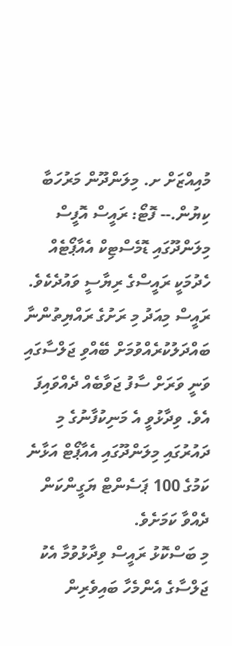މުއިއްޒަށް ށ. މިލަންދޫން މަރުހަބާ ކިޔުން.-- ފޮޓޯ: ރައީސް އޮފީސް
މިލަންދޫގައި ޑޮމެސްޓިކް އެއާޕޯޓެއް ހެދުމަކީ ރައީސްގެ ރިޔާސީ ވައުދެކެވެ.
ރައީސް މިއަދު މި ރަށުގެ ރައްޔިތުންނާ ބައްދަލުކުރެއްވުމަށް ބޭއްވި ޖަލްސާގައި ވަނީ ވަރަށް ސާފު ޖަވާބެއް ދެއްވައިފަ އެވެ. ވިދާޅުވީ އެ މަނިކުފާނުގެ މި ދައުރުގައި މިލަންދޫގައި އެއާޕޯޓް އަޅާނެ ކަމުގެ 100 ޕަސެންޓް ޔަގީންކަން ދެއްވާ ކަމަށެވެ.
މި ބަސްކޮޅު ރައީސް ވިދާޅުވުމާ އެކު ޖަލްސާގެ އެންމެހާ ބައިވެރިން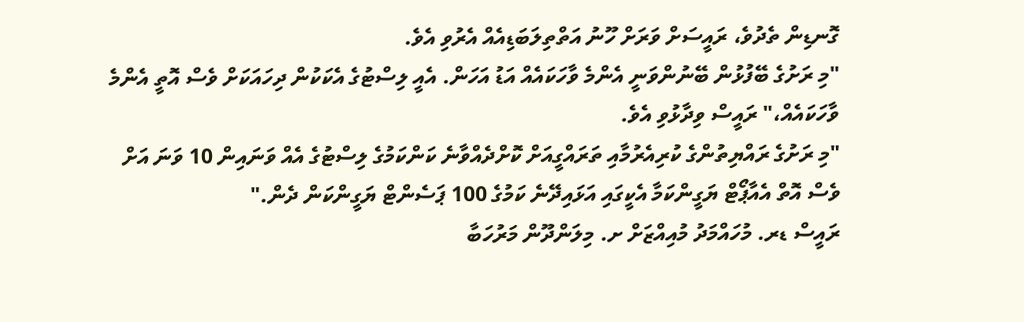ގޮނޑިން ތެދުވެ، ރައީސަށް ވަރަށް ހޫނު އަތްތިލަބަޑިއެއް އެރުވި އެވެ.
"މި ރަށުގެ ބޭފުޅުން ބޭނުންވަނީ އެންމެ ވާހަކައެއް އަޑު އަހަން. އެއީ ލިސްޓުގެ އެކަކުން ދިހައަކަށް ވެސް އޮތީ އެންމެ ވާހަކައެއް،" ރައީސް ވިދާޅުވި އެވެ.
"މި ރަށުގެ ރައްޔިތުންގެ ކުރިއެރުމާއި ތަރައްގީއަށް ކޮށްދެއްވާނެ ކަންކަމުގެ ލިސްޓުގެ އެއް ވަނައިން 10 ވަނަ އަށް ވެސް އޮތް އެއާޕޯޓް ޔަގީންކަމާ އެކީގައި އަޅައިދޭނެ ކަމުގެ 100 ޕަސެންޓް ޔަގީންކަން ދެން."
ރައީސް ޑރ. މުހައްމަދު މުއިއްޒަށް ށ. މިލަންދޫން މަރުހަބާ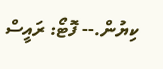ކިޔުން.-- ފޮޓޯ: ރައީސް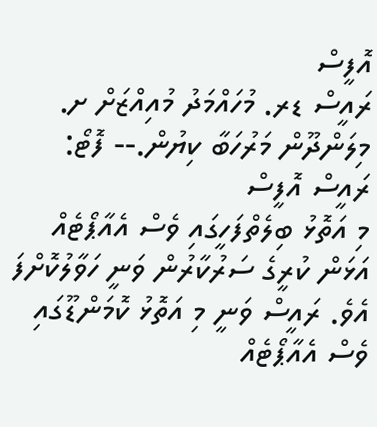އޮފީސް
ރައީސް ޑރ. މުހައްމަދު މުއިއްޒަށް ށ. މިލަންދޫން މަރުހަބާ ކިޔުން.-- ފޮޓޯ: ރައީސް އޮފީސް
މި އަތޮޅު ބިލެތްފަހީގައި ވެސް އެއާޕޯޓެއް އަޅަން ކުރީގެ ސަރުކާރުން ވަނީ ހަވާލުކޮށްފަ އެވެ. ރައީސް ވަނީ މި އަތޮޅު ކޮމަންޑޫގައި ވެސް އެއާޕޯޓެއް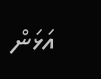އަޅަން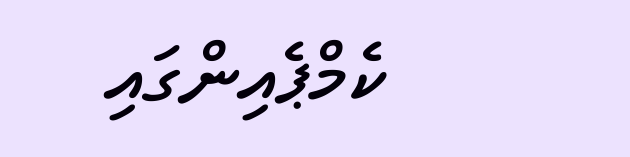ކެމްޕެއިންގައި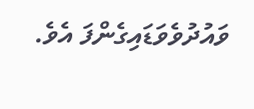ވައުދުވެވަޑައިގެންފަ އެވެ.